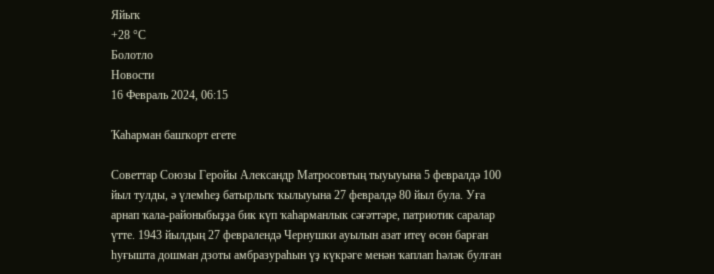Яйыҡ
+28 °С
Болотло
Новости
16 Февраль 2024, 06:15

Ҡаһарман башҡорт егете

Советтар Союзы Геройы Александр Матросовтың тыуыуына 5 февралдә 100 йыл тулды, ә үлемһеҙ батырлыҡ ҡылыуына 27 февралдә 80 йыл була. Уға арнап ҡала-районыбыҙҙа бик күп ҡаһарманлык сәғәттәре, патриотик саралар үтте. 1943 йылдың 27 февралендә Чернушки ауылын азат итеү өсөн барған һуғышта дошман дзоты амбразураһын үҙ күкрәге менән ҡаплап һәләк булған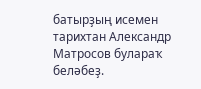батырҙың исемен тарихтан Александр Матросов булараҡ беләбеҙ.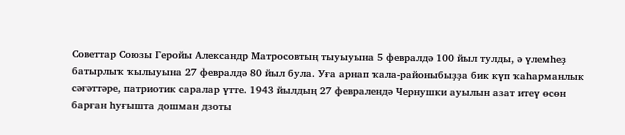Советтар Союзы Геройы Александр Матросовтың тыуыуына 5 февралдә 100 йыл тулды, ә үлемһеҙ батырлыҡ ҡылыуына 27 февралдә 80 йыл була. Уға арнап ҡала-районыбыҙҙа бик күп ҡаһарманлык сәғәттәре, патриотик саралар үтте. 1943 йылдың 27 февралендә Чернушки ауылын азат итеү өсөн барған һуғышта дошман дзоты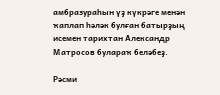амбразураһын үҙ күкрәге менән ҡаплап һәләк булған батырҙың исемен тарихтан Александр Матросов булараҡ беләбеҙ.

Рәсми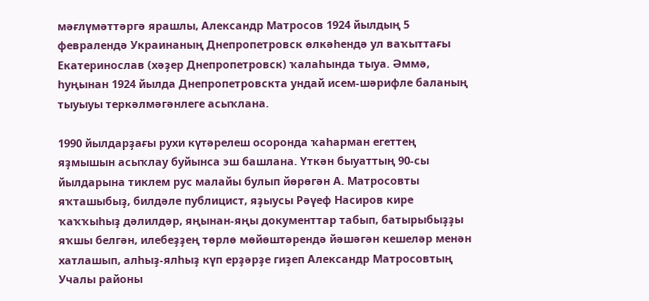мәғлүмәттәргә ярашлы, Александр Матросов 1924 йылдың 5 февралендә Украинаның Днепропетровск өлкәһендә ул ваҡыттағы Екатеринослав (хәҙер Днепропетровск) ҡалаһында тыуа. Әммә, һуңынан 1924 йылда Днепропетровскта ундай исем-шәрифле баланың тыуыуы теркәлмәгәнлеге асыҡлана.

1990 йылдарҙағы рухи күтәрелеш осоронда ҡаһарман егеттең яҙмышын асыҡлау буйынса эш башлана. Үткән быуаттың 90-сы йылдарына тиклем рус малайы булып йөрөгән А. Матросовты яҡташыбыҙ, билдәле публицист, яҙыусы Рәүеф Насиров кире ҡаҡҡыһыҙ дәлилдәр, яңынан-яңы документтар табып, батырыбыҙҙы яҡшы белгән, илебеҙҙең төрлө мөйөштәрендә йәшәгән кешеләр менән хатлашып, алһыҙ-ялһыҙ күп ерҙәрҙе гиҙеп Александр Матросовтың Учалы районы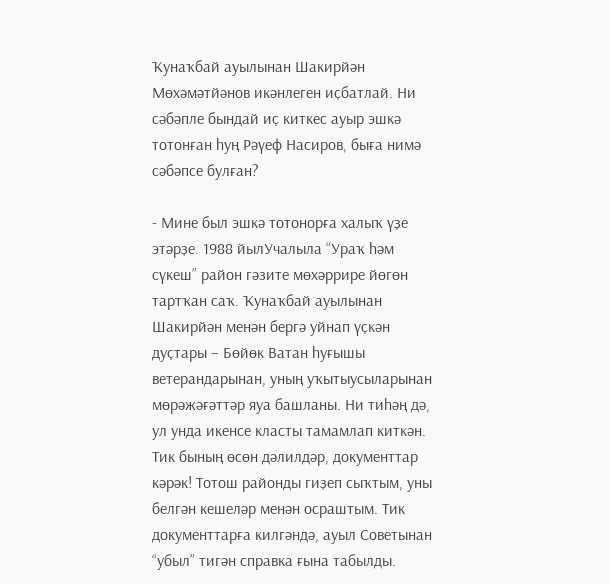Ҡунаҡбай ауылынан Шакирйән Мөхәмәтйәнов икәнлеген иҫбатлай. Ни сәбәпле бындай иҫ киткес ауыр эшкә тотонған һуң Рәүеф Насиров, быға нимә сәбәпсе булған?

- Мине был эшкә тотонорға халыҡ үҙе этәрҙе. 1988 йылУчалыла “Ураҡ һәм сүкеш” район гәзите мөхәррире йөгөн тартҡан саҡ. Ҡунаҡбай ауылынан Шакирйән менән бергә уйнап үҫкән дуҫтары – Бөйөк Ватан һуғышы ветерандарынан, уның уҡытыусыларынан мөрәжәғәттәр яуа башланы. Ни тиһәң дә, ул унда икенсе класты тамамлап киткән. Тик бының өсөн дәлилдәр, документтар кәрәк! Тотош районды гиҙеп сыҡтым, уны белгән кешеләр менән осраштым. Тик документтарға килгәндә, ауыл Советынан “убыл” тигән справка ғына табылды.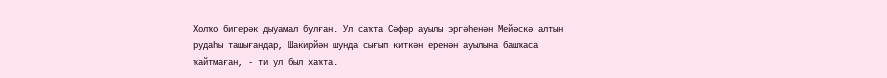Холҡо бигерәк дыуамал булған. Ул саҡта Сәфәр ауылы эргәһенән Мейәскә алтын рудаһы ташығандар, Шакирйән шунда сығып киткән еренән ауылына башҡаса ҡайтмаған, - ти ул был хаҡта.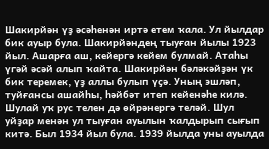Шакирйән үҙ әсәһенән иртә етем ҡала. Ул йылдар бик ауыр була. Шакирйәндең тыуған йылы 1923 йыл. Ашарға аш, кейергә кейем булмай. Атаһы үгәй әсәй алып ҡайта. Шакирйән бәләкәйҙән үк бик теремек, үҙ аллы булып үҫә. Уның эшләп, туйғансы ашайһы, һәйбәт итеп кейенәһе килә. Шулай уҡ рус телен дә өйрәнергә теләй. Шул уйҙар менән ул тыуған ауылын ҡалдырып сығып китә. Был 1934 йыл була. 1939 йылда уны ауылда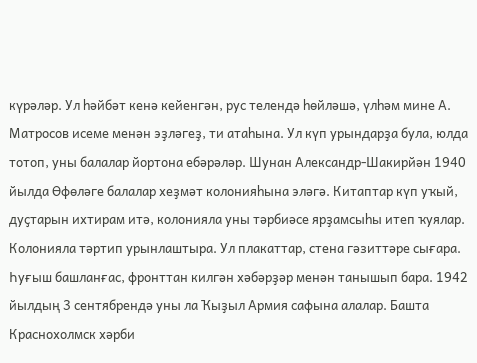күрәләр. Ул һәйбәт кенә кейенгән, рус телендә һөйләшә, үлһәм мине А. Матросов исеме менән эҙләгеҙ, ти атаһына. Ул күп урындарҙа була, юлда тотоп, уны балалар йортона ебәрәләр. Шунан Александр-Шакирйән 1940 йылда Өфөләге балалар хеҙмәт колонияһына эләгә. Китаптар күп уҡый, дуҫтарын ихтирам итә, колонияла уны тәрбиәсе ярҙамсыһы итеп ҡуялар. Колонияла тәртип урынлаштыра. Ул плакаттар, стена гәзиттәре сығара. Һуғыш башланғас, фронттан килгән хәбәрҙәр менән танышып бара. 1942 йылдың 3 сентябрендә уны ла Ҡыҙыл Армия сафына алалар. Башта Краснохолмск хәрби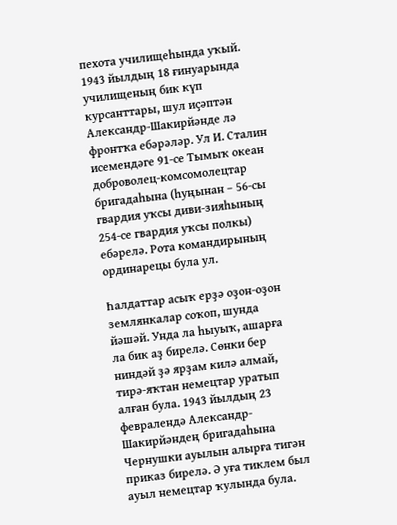пехота училищеһында уҡый. 1943 йылдың 18 ғинуарында училищеның бик күп курсанттары, шул иҫәптән Александр-Шакирйәнде лә фронтҡа ебәрәләр. Ул И. Сталин исемендәге 91-се Тымыҡ океан доброволец-комсомолецтар бригадаһына (һуңынан – 56-сы гвардия уҡсы диви-зияһының 254-се гвардия уҡсы полкы) ебәрелә. Рота командирының ординарецы була ул.

Һалдаттар асыҡ ерҙә оҙон-оҙон землянкалар соҡоп, шунда йәшәй. Унда ла һыуыҡ, ашарға ла бик аҙ бирелә. Сөнки бер ниндәй ҙә ярҙам килә алмай, тирә-яҡтан немецтар уратып алған була. 1943 йылдың 23 февралендә Александр-Шакирйәндең бригадаһына Чернушки ауылын алырға тигән приказ бирелә. Ә уға тиклем был ауыл немецтар ҡулында була.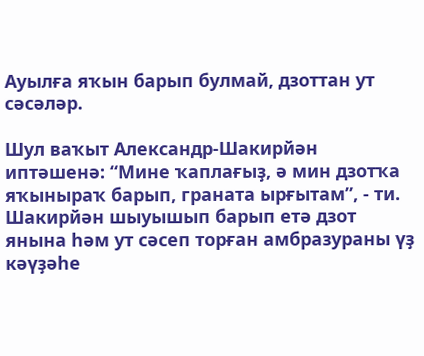Ауылға яҡын барып булмай, дзоттан ут сәсәләр.

Шул ваҡыт Александр-Шакирйән иптәшенә: “Мине ҡаплағыҙ, ә мин дзотҡа яҡыныраҡ барып, граната ырғытам”, - ти. Шакирйән шыуышып барып етә дзот янына һәм ут сәсеп торған амбразураны үҙ кәүҙәһе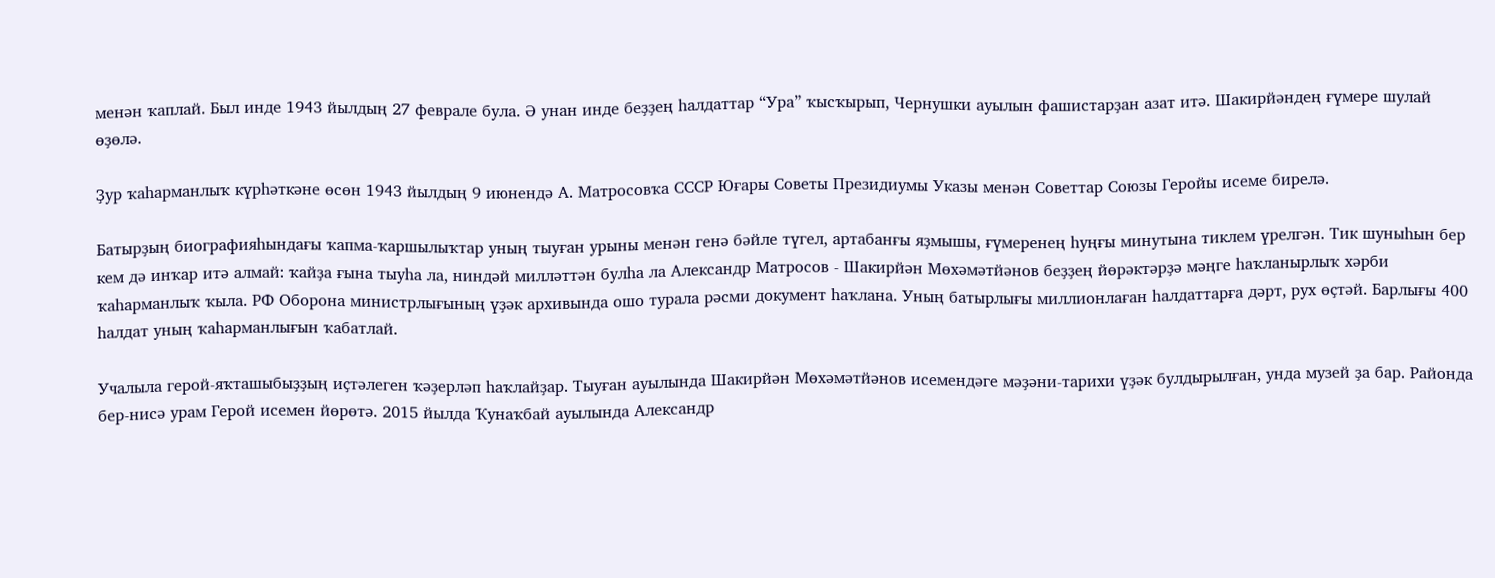менән ҡаплай. Был инде 1943 йылдың 27 феврале була. Ә унан инде беҙҙең һалдаттар “Ура” ҡысҡырып, Чернушки ауылын фашистарҙан азат итә. Шакирйәндең ғүмере шулай өҙөлә.

Ҙур ҡаһарманлыҡ күрһәткәне өсөн 1943 йылдың 9 июнендә А. Матросовҡа СССР Юғары Советы Президиумы Указы менән Советтар Союзы Геройы исеме бирелә.

Батырҙың биографияһындағы ҡапма-ҡаршылыҡтар уның тыуған урыны менән генә бәйле түгел, артабанғы яҙмышы, ғүмеренең һуңғы минутына тиклем үрелгән. Тик шуныһын бер кем дә инҡар итә алмай: ҡайҙа ғына тыуһа ла, ниндәй милләттән булһа ла Александр Матросов - Шакирйән Мөхәмәтйәнов беҙҙең йөрәктәрҙә мәңге һаҡланырлыҡ хәрби ҡаһарманлыҡ ҡыла. РФ Оборона министрлығының үҙәк архивында ошо турала рәсми документ һаҡлана. Уның батырлығы миллионлаған һалдаттарға дәрт, рух өҫтәй. Барлығы 400 һалдат уның ҡаһарманлығын ҡабатлай.

Учалыла герой-яҡташыбыҙҙың иҫтәлеген ҡәҙерләп һаҡлайҙар. Тыуған ауылында Шакирйән Мөхәмәтйәнов исемендәге мәҙәни-тарихи үҙәк булдырылған, унда музей ҙа бар. Районда бер-нисә урам Герой исемен йөрөтә. 2015 йылда Ҡунаҡбай ауылында Александр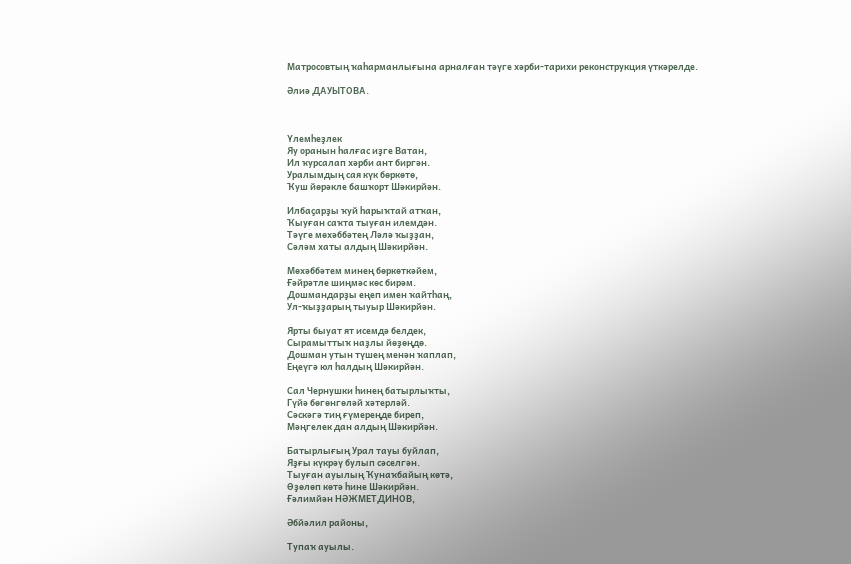Матросовтың ҡаһарманлығына арналған тәүге хәрби-тарихи реконструкция үткәрелде.

Әлиә ДАУЫТОВА.



Үлемһеҙлек
Яу оранын һалғас иҙге Ватан,
Ил ҡурсалап хәрби ант биргән.
Уралымдың сая күк бөркөтө,
Ҡуш йөрәкле башҡорт Шәкирйән.

Илбаҫарҙы ҡуй һарыҡтай атҡан,
Ҡыуған саҡта тыуған илемдән.
Тәүге мөхәббәтең Ләлә ҡыҙҙан,
Сәләм хаты алдың Шәкирйән.

Мөхәббәтем минең бөркөткәйем,
Ғәйрәтле шиңмәс көс бирәм.
Дошмандарҙы еңеп имен ҡайтһаң,
Ул-ҡыҙҙарың тыуыр Шәкирйән.

Ярты быуат ят исемдә белдек,
Сырамыттыҡ наҙлы йөҙөңдө.
Дошман утын түшең менән ҡаплап,
Еңеүгә юл һалдың Шәкирйән.

Сал Чернушки һинең батырлыҡты,
Гүйә бөгөнгөләй хәтерләй.
Сәскәгә тиң ғүмереңде биреп,
Мәңгелек дан алдың Шәкирйән.

Батырлығың Урал тауы буйлап,
Яҙғы күкрәү булып сәселгән.
Тыуған ауылың Ҡунаҡбайың көтә,
Өҙөлөп көтә һине Шәкирйән.
Ғәлимйән НӘЖМЕТДИНОВ,

Әбйәлил районы,

Тупаҡ ауылы.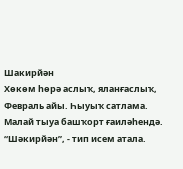Шакирйән
Хөкөм һөрә аслыҡ, яланғаслыҡ,
Февраль айы. Һыуыҡ сатлама.
Малай тыуа башҡорт ғаиләһендә.
“Шәкирйән”, - тип исем атала.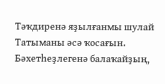Тәҡдиренә яҙылғанмы шулай
Татыманы әсә ҡосағын.
Бәхетһеҙлегенә балаҡайҙың,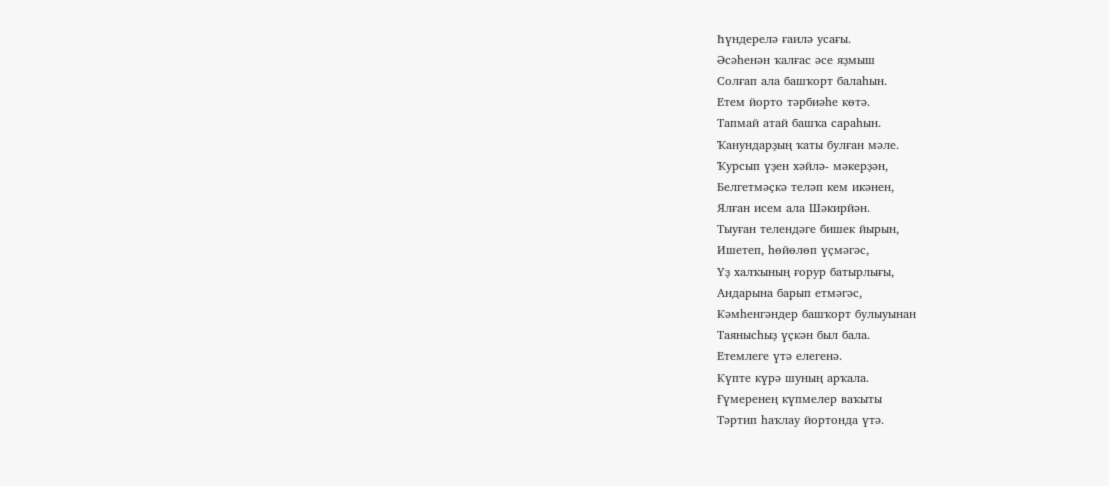Һүндерелә ғаилә усағы.
Әсәһенән ҡалғас әсе яҙмыш
Солғап ала башҡорт балаһын.
Етем йорто тәрбиәһе көтә.
Тапмай атай башҡа сараһын.
Ҡанундарҙың ҡаты булған мәле.
Ҡурсып үҙен хәйлә- мәкерҙән,
Белгетмәҫкә теләп кем икәнен,
Ялған исем ала Шәкирйән.
Тыуған телендәге бишек йырын,
Ишетеп, һөйөлөп үҫмәгәс,
Үҙ халҡының ғорур батырлығы,
Андарына барып етмәгәс,
Кәмһенгәндер башҡорт булыуынан
Таянысһыҙ үҫкән был бала.
Етемлеге үтә елегенә.
Күпте күрә шуның арҡала.
Ғүмеренең күпмелер ваҡыты
Тәртип һаҡлау йортонда үтә.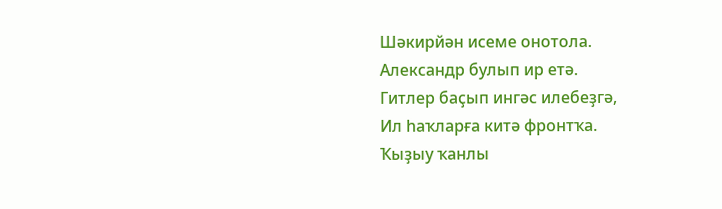Шәкирйән исеме онотола.
Александр булып ир етә.
Гитлер баҫып ингәс илебеҙгә,
Ил һаҡларға китә фронтҡа.
Ҡыҙыу ҡанлы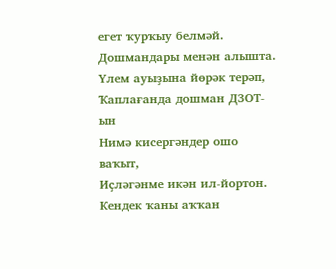егет ҡурҡыу белмәй.
Дошмандары менән алышта.
Үлем ауыҙына йөрәк терәп,
Ҡаплағанда дошман ДЗОТ- ын
Нимә кисергәндер ошо ваҡыт,
Иҫләгәнме икән ил-йортон.
Кендек ҡаны аҡҡан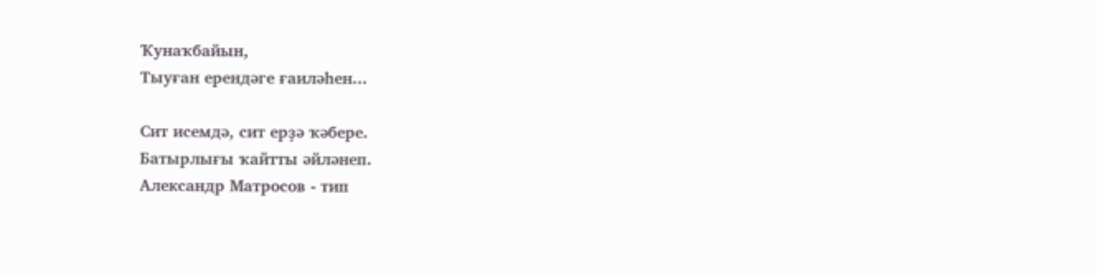Ҡунаҡбайын,
Тыуған ерендәге ғаиләһен...

Сит исемдә, сит ерҙә ҡәбере.
Батырлығы ҡайтты әйләнеп.
Александр Матросов - тип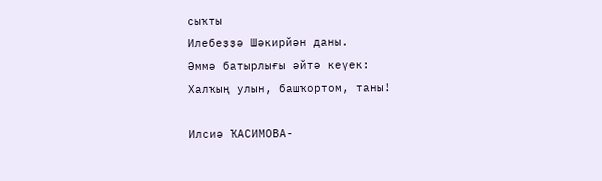сыҡты
Илебеҙҙә Шәкирйән даны.
Әммә батырлығы әйтә кеүек:
Халҡың улын, башҡортом, таны!

Илсиә ҠАСИМОВА-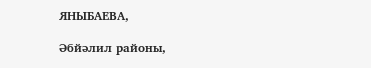ЯНЫБАЕВА,

Әбйәлил районы,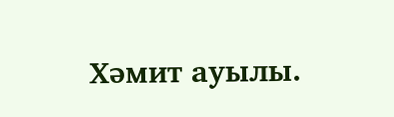Хәмит ауылы.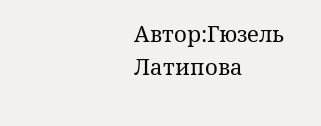Автор:Гюзель Латипова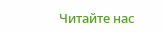Читайте нас